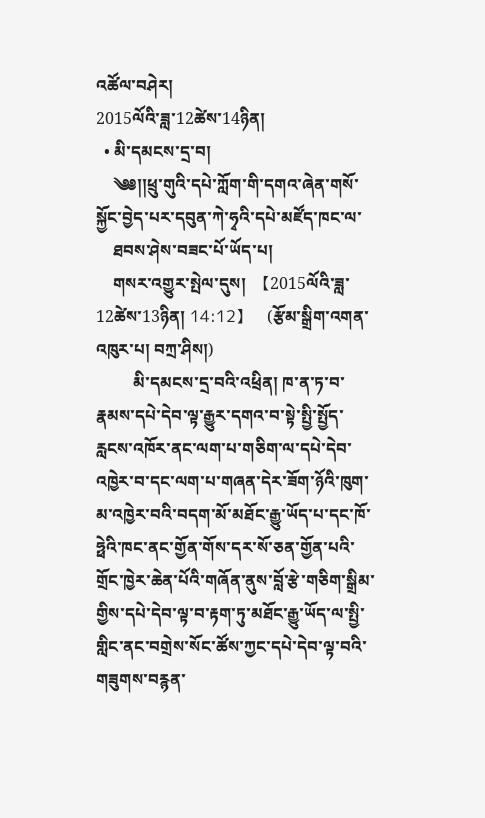འཚོལ་བཤེར།
2015ལོའི་ཟླ་12ཚེས་14ཉིན།
  • མི་དམངས་དྲ་བ།
    ༄༅།།ཕྲུ་གུའི་དཔེ་ཀློག་གི་དགའ་ཞེན་གསོ་སྐྱོང་བྱེད་པར་དབུན་ཀེ་ཧྭའི་དཔེ་མཛོད་ཁང་ལ་
    ཐབས་ཤེས་བཟང་པོ་ཡོད་པ།
    གསར་འགྱུར་སྤེལ་དུས།  【2015ལོའི་ཟླ་ 12ཚེས་13ཉིན། 14:12】   (རྩོམ་སྒྲིག་འགན་འཁུར་པ། བཀྲ་ཤིས།)
         མི་དམངས་དྲ་བའི་འཕྲིན། ཁ་ན་ཏ་བ་རྣམས་དཔེ་དེབ་ལྟ་རྒྱུར་དགའ་བ་སྟེ་སྤྱི་སྤྱོད་རླངས་འཁོར་ནང་ལག་པ་གཅིག་ལ་དཔེ་དེབ་འཁྱེར་བ་དང་ལག་པ་གཞན་དེར་ཟོག་ཉོའི་ཁུག་མ་འཁྱེར་བའི་བདག་མོ་མཐོང་རྒྱུ་ཡོད་པ་དང་ཁོ་ཧྥེའི་ཁང་ནང་གྱོན་གོས་དར་སོ་ཅན་གྱོན་པའི་གྲོང་ཁྱེར་ཆེན་པོའི་གཞོན་ནུས་བློ་རྩེ་གཅིག་སྒྲིམ་གྱིས་དཔེ་དེབ་ལྟ་བ་རྟག་ཏུ་མཐོང་རྒྱུ་ཡོད་ལ་སྤྱི་གླིང་ནང་བགྲེས་སོང་ཚོས་ཀྱང་དཔེ་དེབ་ལྟ་བའི་གཟུགས་བརྙན་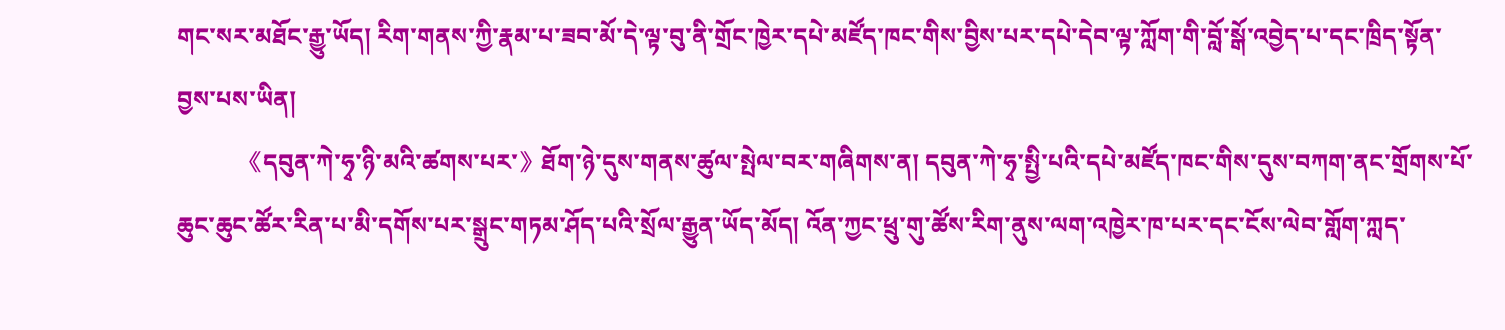གང་སར་མཐོང་རྒྱུ་ཡོད། རིག་གནས་ཀྱི་རྣམ་པ་ཟབ་མོ་དེ་ལྟ་བུ་ནི་གྲོང་ཁྱེར་དཔེ་མཛོད་ཁང་གིས་བྱིས་པར་དཔེ་དེབ་ལྟ་ཀློག་གི་བློ་སྒོ་འབྱེད་པ་དང་ཁྲིད་སྟོན་བྱས་པས་ཡིན།
         《དབུན་ཀེ་ཧྭ་ཉི་མའི་ཚགས་པར་》ཐོག་ཉེ་དུས་གནས་ཚུལ་སྤེལ་བར་གཞིགས་ན། དབུན་ཀེ་ཧྭ་སྤྱི་པའི་དཔེ་མཛོད་ཁང་གིས་དུས་བཀག་ནང་གྲོགས་པོ་ཆུང་ཆུང་ཚོར་རིན་པ་མི་དགོས་པར་སྒྲུང་གཏམ་ཤོད་པའི་སྲོལ་རྒྱུན་ཡོད་མོད། འོན་ཀྱང་ཕྲུ་གུ་ཚོས་རིག་ནུས་ལག་འཁྱེར་ཁ་པར་དང་ངོས་ལེབ་གློག་ཀླད་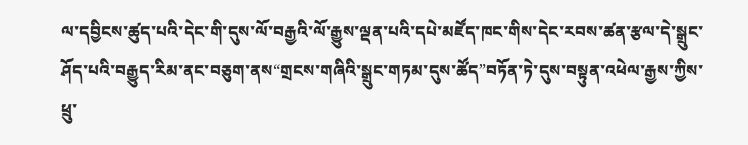ལ་དབྱིངས་ཚུད་པའི་དེང་གི་དུས་ལོ་བརྒྱའི་ལོ་རྒྱུས་ལྡན་པའི་དཔེ་མཛོད་ཁང་གིས་དེང་རབས་ཚན་རྩལ་དེ་སྒྲུང་ཤོད་པའི་བརྒྱུད་རིམ་ནང་བཅུག་ནས“གྲངས་གཞིའི་སྒྲུང་གཏམ་དུས་ཚོད”བཏོན་ཏེ་དུས་བསྟུན་འཕེལ་རྒྱས་ཀྱིས་ཕྲུ་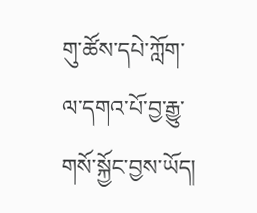གུ་ཚོས་དཔེ་ཀློག་ལ་དགའ་པོ་བྱ་རྒྱུ་གསོ་སྐྱོང་བྱས་ཡོད།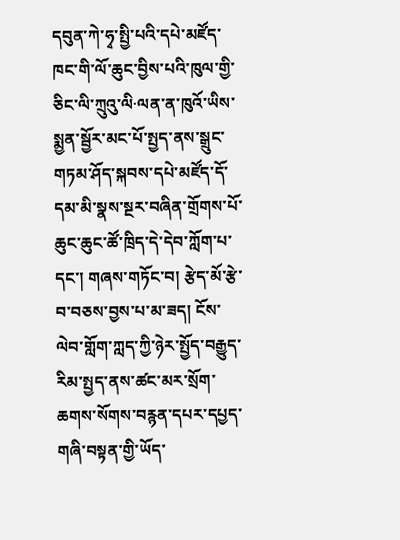དབུན་ཀེ་ཧྭ་སྤྱི་པའི་དཔེ་མཛོད་ཁང་གི་ལོ་ཆུང་བྱིས་པའི་ཁུལ་གྱི་ཅིང་ལི་ཀྲུའུ་ལི·ལན་ན་ཁུའོ་ཡིས་སྨྱན་སྦྱོར་མང་པོ་སྤྱད་ནས་སྒྲུང་གཏམ་ཤོད་སྐབས་དཔེ་མཛོད་དོ་དམ་མི་སྣས་སྔར་བཞིན་གྲོགས་པོ་ཆུང་ཆུང་ཚོ་ཁྲིད་དེ་དེབ་ཀློག་པ་དང་། གཞས་གཏོང་བ། རྩེད་མོ་རྩེ་བ་བཅས་བྱས་པ་མ་ཟད། ངོས་ལེབ་གློག་ཀླད་ཀྱི་ཉེར་སྤྱོད་བརྒྱུད་རིམ་སྤྱད་ནས་ཚང་མར་སྲོག་ཆགས་སོགས་བརྙན་དཔར་དཔྱད་གཞི་བསྟན་གྱི་ཡོད་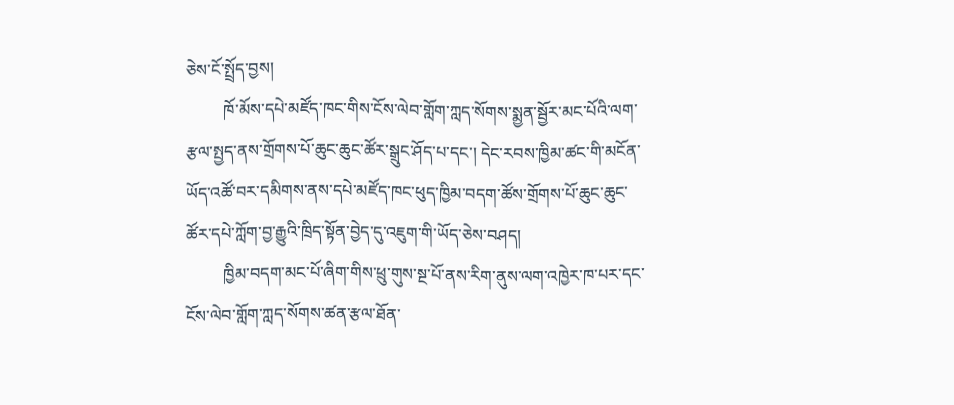ཅེས་ངོ་སྤྲོད་བྱས།
         ཁོ་མོས་དཔེ་མཛོད་ཁང་གིས་ངོས་ལེབ་གློག་ཀླད་སོགས་སྨྱན་སྦྱོར་མང་པོའི་ལག་རྩལ་སྤྱད་ནས་གྲོགས་པོ་ཆུང་ཆུང་ཚོར་སྒྲུང་ཤོད་པ་དང་། དེང་རབས་ཁྱིམ་ཚང་གི་མངོན་ཡོད་འཚོ་བར་དམིགས་ནས་དཔེ་མཛོད་ཁང་ཕུད་ཁྱིམ་བདག་ཚོས་གྲོགས་པོ་ཆུང་ཆུང་ཚོར་དཔེ་ཀློག་བྱ་རྒྱུའི་ཁྲིད་སྟོན་བྱེད་དུ་འཇུག་གི་ཡོད་ཅེས་བཤད།
         ཁྱིམ་བདག་མང་པོ་ཞིག་གིས་ཕྲུ་གུས་སྔ་པོ་ནས་རིག་ནུས་ལག་འཁྱེར་ཁ་པར་དང་ངོས་ལེབ་གློག་ཀླད་སོགས་ཚན་རྩལ་ཐོན་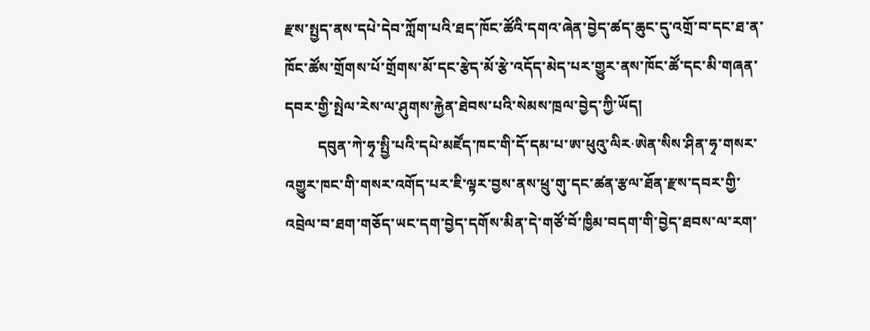རྫས་སྤྱད་ནས་དཔེ་དེབ་ཀློག་པའི་ཐད་ཁོང་ཚོའི་དགའ་ཞེན་བྱེད་ཚད་ཆུང་དུ་འགྲོ་བ་དང་ཐ་ན་ཁོང་ཚོས་གྲོགས་པོ་གྲོགས་མོ་དང་རྩེད་མོ་རྩེ་འདོད་མེད་པར་གྱུར་ནས་ཁོང་ཚོ་དང་མི་གཞན་དབར་གྱི་སྤེལ་རེས་ལ་ཤུགས་རྐྱེན་ཐེབས་པའི་སེམས་ཁྲལ་བྱེད་ཀྱི་ཡོད།
         དབུན་ཀེ་ཧྭ་སྤྱི་པའི་དཔེ་མཛོད་ཁང་གི་དོ་དམ་པ་ཨ་ཕུའུ་ལིར·ཨེན་སིས་ཤིན་ཧྭ་གསར་འགྱུར་ཁང་གི་གསར་འགོད་པར་ཇི་ལྟར་བྱས་ནས་ཕྲུ་གུ་དང་ཚན་རྩལ་ཐོན་རྫས་དབར་གྱི་འབྲེལ་བ་ཐག་གཅོད་ཡང་དག་བྱེད་དགོས་མིན་དེ་གཙོ་བོ་ཁྱིམ་བདག་གི་བྱེད་ཐབས་ལ་རག་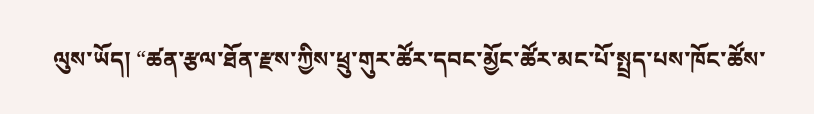ལུས་ཡོད། “ཚན་རྩལ་ཐོན་རྫས་ཀྱིས་ཕྲུ་གུར་ཚོར་དབང་མྱོང་ཚོར་མང་པོ་སྤྲད་པས་ཁོང་ཚོས་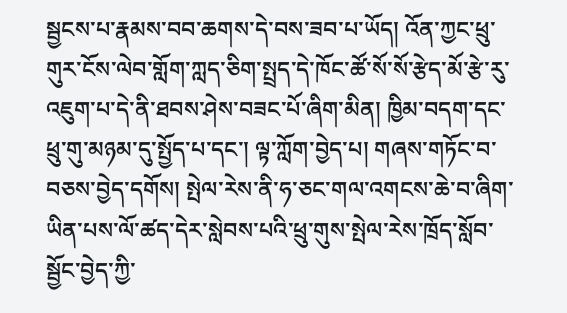སྦྱངས་པ་རྣམས་བབ་ཆགས་དེ་བས་ཟབ་པ་ཡོད། འོན་ཀྱང་ཕྲུ་གུར་ངོས་ལེབ་གློག་ཀླད་ཅིག་སྤྲད་དེ་ཁོང་ཚོ་སོ་སོ་རྩེད་མོ་རྩེ་རུ་འཇུག་པ་དེ་ནི་ཐབས་ཤེས་བཟང་པོ་ཞིག་མིན། ཁྱིམ་བདག་དང་ཕྲུ་གུ་མཉམ་དུ་སྤྱོད་པ་དང་། ལྟ་ཀློག་བྱེད་པ། གཞས་གཏོང་བ་བཅས་བྱེད་དགོས། སྤེལ་རེས་ནི་ཧ་ཅང་གལ་འགངས་ཆེ་བ་ཞིག་ཡིན་པས་ལོ་ཚད་དེར་སླེབས་པའི་ཕྲུ་གུས་སྤེལ་རེས་ཁྲོད་སློབ་སྦྱོང་བྱེད་ཀྱི་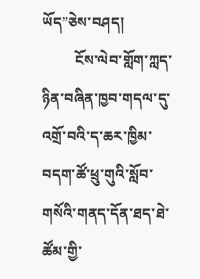ཡོད”ཅེས་བཤད།
         ངོས་ལེབ་གློག་ཀླད་ཉིན་བཞིན་ཁྱབ་གདལ་དུ་འགྲོ་བའི་ད་ཆར་ཁྱིམ་བདག་ཚོ་ཕྲུ་གུའི་སློབ་གསོའི་གནད་དོན་ཐད་ཐེ་ཚོམ་གྱི་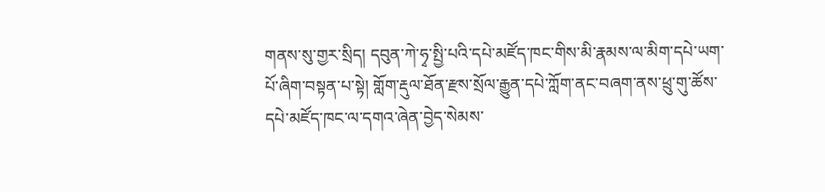གནས་སུ་གྱར་སྲིད། དབུན་ཀེ་ཧྭ་སྤྱི་པའི་དཔེ་མཛོད་ཁང་གིས་མི་རྣམས་ལ་མིག་དཔེ་ཡག་པོ་ཞིག་བསྟན་པ་སྟེ། གློག་རྡུལ་ཐོན་རྫས་སྲོལ་རྒྱུན་དཔེ་ཀློག་ནང་བཞག་ནས་ཕྲུ་གུ་ཚོས་དཔེ་མཛོད་ཁང་ལ་དགའ་ཞེན་བྱེད་སེམས་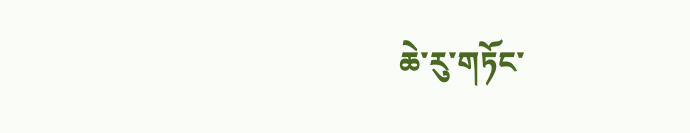ཆེ་རུ་གཏོང་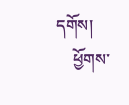དགོས།
    ཕྱོགས་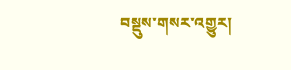བསྡུས་གསར་འགྱུར།